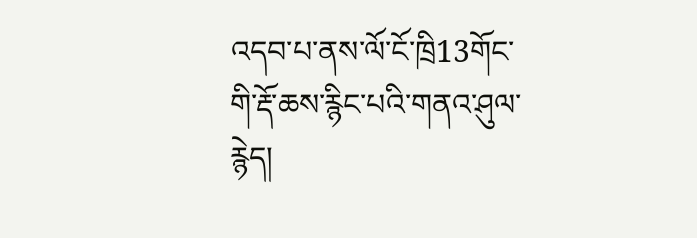འདབ་པ་ནས་ལོ་ངོ་ཁྲི13གོང་གི་རྡོ་ཆས་རྙིང་པའི་གནའ་ཤུལ་རྙེད།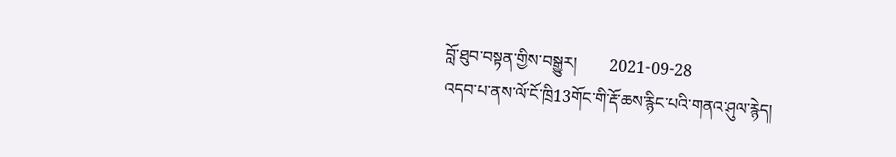བློ་ཐུབ་བསྟན་གྱིས་བསྒྱུར།        2021-09-28
འདབ་པ་ནས་ལོ་ངོ་ཁྲི13གོང་གི་རྡོ་ཆས་རྙིང་པའི་གནའ་ཤུལ་རྙེད།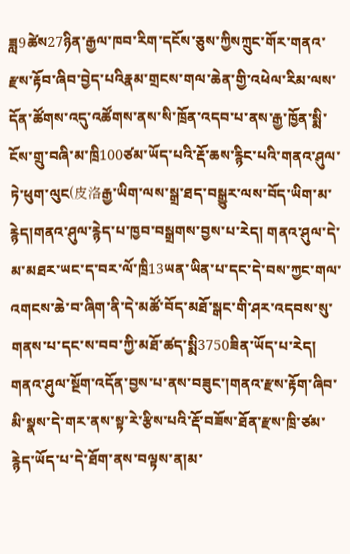ཟླ9ཚེས27ཉིན་རྒྱལ་ཁབ་རིག་དངོས་ཅུས་ཀྱིསཀྲུང་གོར་གནའ་རྫས་རྟོབ་ཞིབ་བྱེད་པའིརྣམ་གྲངས་གལ་ཆེན་གྱི་འཕེལ་རིམ་ལས་དོན་ཚོགས་འདུ་འཚོགས་ནས་སི་ཁྲོན་འདབ་པ་ནས་རྒྱ་ཁྱོན་སྨི་ངོས་གྲུ་བཞི་མ་ཁྲི100ཙམ་ཡོད་པའི་རྡོ་ཆས་རྙིང་པའི་གནའ་ཤུལ་ཏེ་ཕུག་ལུང(皮洛རྒྱ་ཡིག་ལས་སྒྲ་ཐད་བསྒྱུར་ལས་བོད་ཡིག་མ་རྙེད།གནའ་ཤུལ་རྙེད་པ་ཁྱབ་བསྒྲགས་བྱས་པ་རེད། གནའ་ཤུལ་དེ་མ་མཐར་ཡང་ད་བར་ལོ་ཁྲི13ཡན་ཡིན་པ་དང་དེ་བས་ཀྱང་གལ་འགངས་ཆེ་བ་ཞིག་ནི་དེ་མཚོ་བོད་མཐོ་སྒང་གི་ཤར་འདབས་སུ་གནས་པ་དང་ས་བབ་ཀྱི་མཐོ་ཚད་སྨི3750ཟིན་ཡོད་པ་རེད། གནའ་ཤུལ་སྔོག་འདོན་བྱས་པ་ནས་བཟུང་།གནའ་རྫས་རྟོག་ཞིབ་མི་སྣས་དེ་གར་ནས་སྟ་རེ་རྩིས་པའི་རྡོ་བཟོས་ཐོན་རྫས་ཁྲི་ཙམ་རྙེད་ཡོད་པ་དེ་ཐོག་ནས་བལྟས་ན།མ་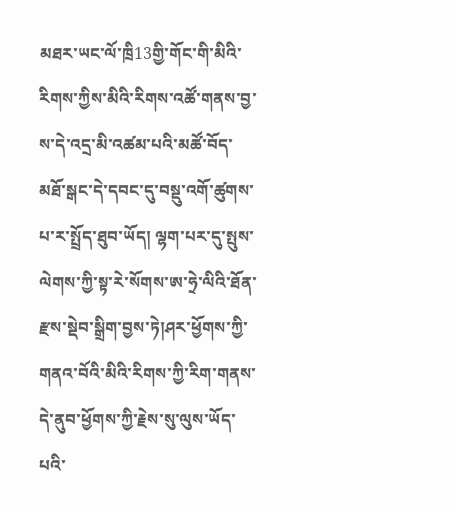མཐར་ཡང་ལོ་ཁྲི13གྱི་གོང་གི་མིའི་རིགས་ཀྱིས་མིའི་རིགས་འཚོ་གནས་བྱ་ས་དེ་འདྲ་མི་འཚམ་པའི་མཚོ་བོད་མཐོ་སྒང་དེ་དབང་དུ་བསྡུ་འགོ་ཚུགས་པ་ར་སྤྲོད་ཐུབ་ཡོད། ལྷག་པར་དུ་སྤུས་ལེགས་ཀྱི་སྟ་རེ་སོགས་ཨ་ཧྲེ་ལིའི་ཐོན་རྫས་སྡེབ་སྒྲིག་བྱས་ཏེ།ཤར་ཕྱོགས་ཀྱི་གནའ་བོའི་མིའི་རིགས་ཀྱི་རིག་གནས་དེ་ནུབ་ཕྱོགས་ཀྱི་རྗེས་སུ་ལུས་ཡོད་པའི་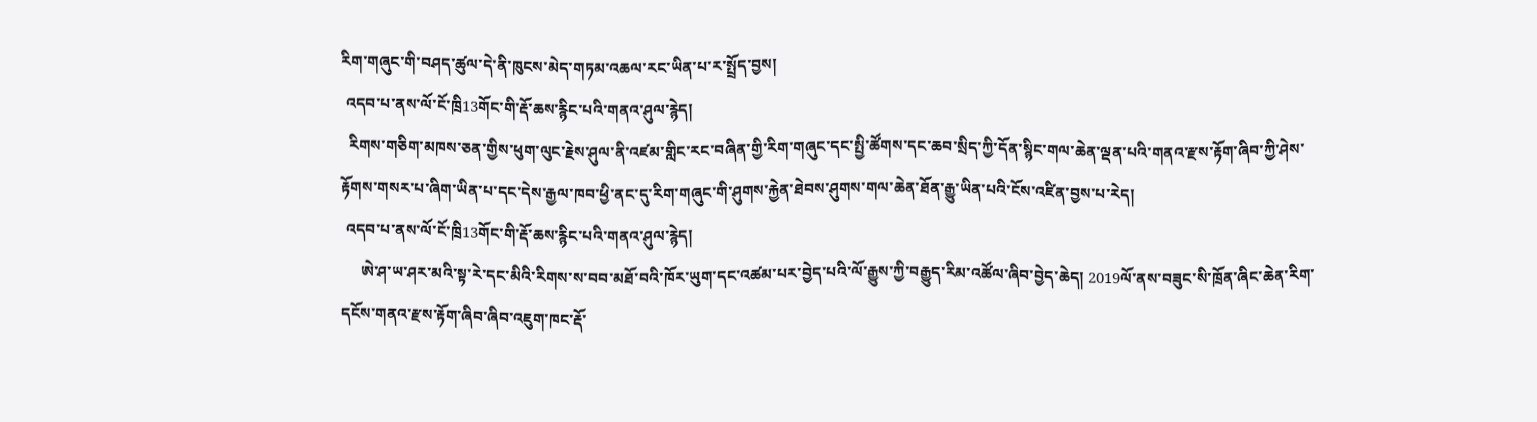རིག་གཞུང་གི་བཤད་ཚུལ་དེ་ནི་ཁུངས་མེད་གཏམ་འཆལ་རང་ཡིན་པ་ར་སྤྲོད་བྱས།
 འདབ་པ་ནས་ལོ་ངོ་ཁྲི13གོང་གི་རྡོ་ཆས་རྙིང་པའི་གནའ་ཤུལ་རྙེད།
  རིགས་གཅིག་མཁས་ཅན་གྱིས་ཕུག་ལུང་རྗེས་ཤུལ་ནི་འཛམ་གླིང་རང་བཞིན་གྱི་རིག་གཞུང་དང་སྤྱི་ཚོགས་དང་ཆབ་སྲིད་ཀྱི་དོན་སྙིང་གལ་ཆེན་ལྡན་པའི་གནའ་རྫས་རྟོག་ཞིབ་ཀྱི་ཤེས་རྟོགས་གསར་པ་ཞིག་ཡིན་པ་དང་དེས་རྒྱལ་ཁབ་ཕྱི་ནང་དུ་རིག་གཞུང་གི་ཤུགས་རྐྱེན་ཐེབས་ཤུགས་གལ་ཆེན་ཐོན་རྒྱུ་ཡིན་པའི་ངོས་འཛིན་བྱས་པ་རེད།
 འདབ་པ་ནས་ལོ་ངོ་ཁྲི13གོང་གི་རྡོ་ཆས་རྙིང་པའི་གནའ་ཤུལ་རྙེད།
     ཨེ་ཤ་ཡ་ཤར་མའི་སྟ་རེ་དང་མིའི་རིགས་ས་བབ་མཐོ་བའི་ཁོར་ཡུག་དང་འཚམ་པར་བྱེད་པའི་ལོ་རྒྱུས་ཀྱི་བརྒྱུད་རིམ་འཚོལ་ཞིབ་བྱེད་ཆེད། 2019ལོ་ནས་བཟུང་སི་ཁྲོན་ཞིང་ཆེན་རིག་དངོས་གནའ་རྫས་རྟོག་ཞིབ་ཞིབ་འཇུག་ཁང་རྡོ་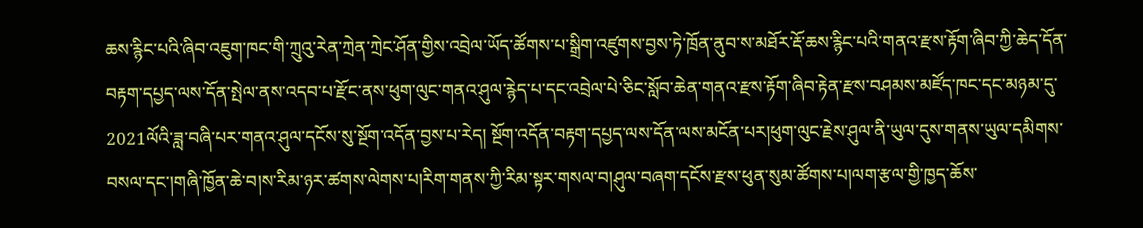ཆས་རྙིང་པའི་ཞིབ་འཇུག་ཁང་གི་ཀྲུའུ་རེན་ཀྲེན་ཀྲེང་ཤོན་གྱིས་འབྲེལ་ཡོད་ཚོགས་པ་སྒྲིག་འཛུགས་བྱས་ཏེ་ཁྲོན་ནུབ་ས་མཐོར་རྡོ་ཆས་རྙིང་པའི་གནའ་རྫས་རྟོག་ཞིབ་ཀྱི་ཆེད་དོན་བརྟག་དཔྱད་ལས་དོན་སྤེལ་ནས་འདབ་པ་རྫོང་ནས་ཕུག་ལུང་གནའ་ཤུལ་རྙེད་པ་དང་འབྲེལ་པེ་ཅིང་སློབ་ཆེན་གནའ་རྫས་རྟོག་ཞིབ་རྟེན་རྫས་བཤམས་མཛོད་ཁང་དང་མཉམ་དུ་2021ལོའི་ཟླ་བཞི་པར་གནའ་ཤུལ་དངོས་སུ་སྔོག་འདོན་བྱས་པ་རེད། སྔོག་འདོན་བརྟག་དཔྱད་ལས་དོན་ལས་མངོན་པར།ཕུག་ལུང་རྗེས་ཤུལ་ནི་ཡུལ་དུས་གནས་ཡུལ་དམིགས་བསལ་དང་།གཞི་ཁྱོན་ཆེ་བ།ས་རིམ་ཉར་ཚགས་ལེགས་པ།རིག་གནས་ཀྱི་རིམ་སྟར་གསལ་བ།ཤུལ་བཞག་དངོས་རྫས་ཕུན་སུམ་ཚོགས་པ།ལག་རྩལ་གྱི་ཁྱད་ཆོས་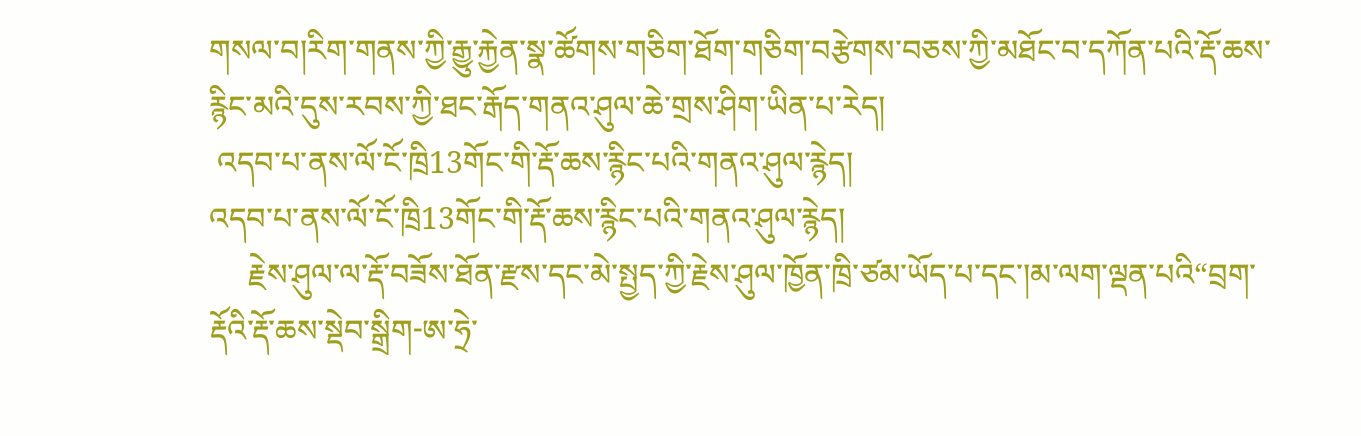གསལ་བ།རིག་གནས་ཀྱི་རྒྱུ་རྐྱེན་སྣ་ཚོགས་གཅིག་ཐོག་གཅིག་བརྩེགས་བཅས་ཀྱི་མཐོང་བ་དཀོན་པའི་རྡོ་ཆས་རྙིང་མའི་དུས་རབས་ཀྱི་ཐང་རྒོད་གནའ་ཤུལ་ཆེ་གྲས་ཤིག་ཡིན་པ་རེད།
 འདབ་པ་ནས་ལོ་ངོ་ཁྲི13གོང་གི་རྡོ་ཆས་རྙིང་པའི་གནའ་ཤུལ་རྙེད།
འདབ་པ་ནས་ལོ་ངོ་ཁྲི13གོང་གི་རྡོ་ཆས་རྙིང་པའི་གནའ་ཤུལ་རྙེད།
     རྗེས་ཤུལ་ལ་རྡོ་བཟོས་ཐོན་རྫས་དང་མེ་སྤྱད་ཀྱི་རྗེས་ཤུལ་ཁྱོན་ཁྲི་ཙམ་ཡོད་པ་དང་།མ་ལག་ལྡན་པའི“བྲག་རྡོའི་རྡོ་ཆས་སྡེབ་སྒྲིག-ཨ་ཧྲེ་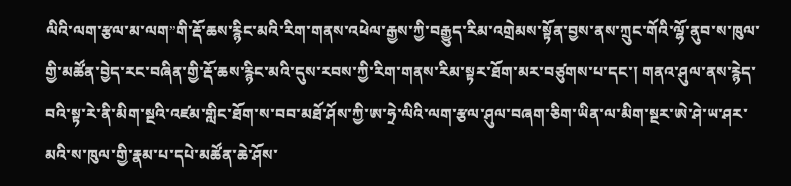ལིའི་ལག་རྩལ་མ་ལག”གི་རྡོ་ཆས་རྙིང་མའི་རིག་གནས་འཕེལ་རྒྱས་ཀྱི་བརྒྱུད་རིམ་འགྲེམས་སྟོན་བྱས་ནས་ཀྲུང་གོའི་ལྷོ་ནུབ་ས་ཁུལ་གྱི་མཚོན་བྱེད་རང་བཞིན་གྱི་རྡོ་ཆས་རྙིང་མའི་དུས་རབས་ཀྱི་རིག་གནས་རིམ་སྟར་ཐོག་མར་བཙུགས་པ་དང་། གནའ་ཤུལ་ནས་རྙེད་བའི་སྟ་རེ་ནི་མིག་སྔའི་འཛམ་གླིང་ཐོག་ས་བབ་མཐོ་ཤོས་ཀྱི་ཨ་ཧྲེ་ལིའི་ལག་རྩལ་ཤུལ་བཞག་ཅིག་ཡིན་ལ་མིག་སྔར་ཨེ་ཤེ་ཡ་ཤར་མའི་ས་ཁུལ་གྱི་རྣམ་པ་དཔེ་མཚོན་ཆེ་ཤོས་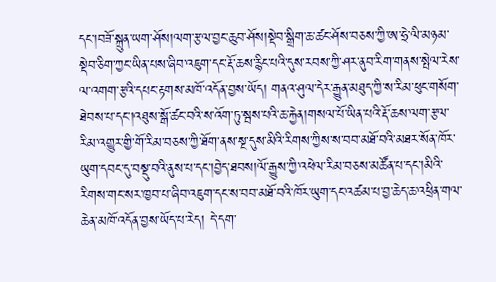དང་།བཟོ་སྐྲུན་ཡག་ཤོས།ལག་རྩལ་བྱང་ཆུབ་ཤོས།སྡེབ་སྒྲིག་ཆ་ཚང་ཤོས་བཅས་ཀྱི་ཨ་ཧྲེ་ལི་མཉམ་སྡེབ་ཅིག་ཀྱང་ཡིན་པས་ཞིབ་འཇུག་དང་རྡོ་ཆས་རྙིང་པའི་དུས་རབས་ཀྱི་ཤར་ནུབ་རིག་གནས་སྤེལ་རེས་ལ་འགག་རྩའི་དཔང་རྟགས་མཁོ་འདོན་བྱས་ཡོད། གནའ་ཤུལ་དེར་རྒྱུན་མཐུད་ཀྱི་ས་རིམ་ཕུང་གསོག་ཐེབས་པ་དང་།འཐུས་སྒོ་ཚང་བའི་ས་འོག་ཏུ་སྦས་པའི་ཆ་རྐྱེན།གསལ་པོ་ཡིན་པའི་རྡོ་ཆས་ལག་རྩལ་རིམ་འགྱུར་གྱི་གོ་རིམ་བཅས་ཀྱི་ཐོག་ནས་སྔ་དུས་མིའི་རིགས་ཀྱིས་ས་བབ་མཐོ་བའི་མཐར་སོན་ཁོར་ཡུག་དབང་དུ་བསྡུ་བའི་ནུས་པ་དང་།བྱེད་ཐབས།ལོ་རྒྱུས་ཀྱི་འཕེལ་རིམ་བཅས་མཚོན་པ་དང་།མིའི་རིགས་གང་སར་ཁྱབ་པ་ཞིབ་འཇུག་དང་ས་བབ་མཐོ་བའི་ཁོར་ཡུག་དང་འཚམ་པ་བྱ་ཆེད་ཆ་འཕྲིན་གལ་ཆེན་མཁོ་འདོན་བྱས་ཡོད་པ་རེད། དེ་དག་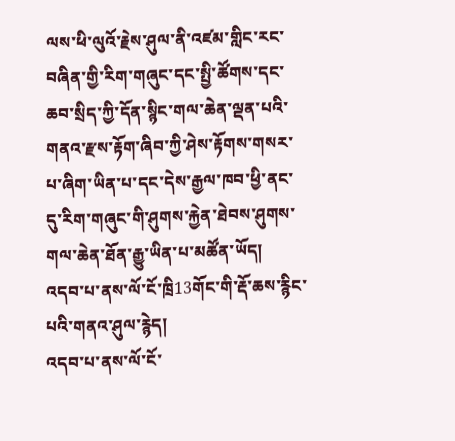ལས་ཕི་ལུའོ་རྗེས་ཤུལ་ནི་འཛམ་གླིང་རང་བཞིན་གྱི་རིག་གཞུང་དང་སྤྱི་ཚོགས་དང་ཆབ་སྲིད་ཀྱི་དོན་སྙིང་གལ་ཆེན་ལྡན་པའི་གནའ་རྫས་རྟོག་ཞིབ་ཀྱི་ཤེས་རྟོགས་གསར་པ་ཞིག་ཡིན་པ་དང་དེས་རྒྱལ་ཁབ་ཕྱི་ནང་དུ་རིག་གཞུང་གི་ཤུགས་རྐྱེན་ཐེབས་ཤུགས་གལ་ཆེན་ཐོན་རྒྱུ་ཡིན་པ་མཚོན་ཡོད།
འདབ་པ་ནས་ལོ་ངོ་ཁྲི13གོང་གི་རྡོ་ཆས་རྙིང་པའི་གནའ་ཤུལ་རྙེད།
འདབ་པ་ནས་ལོ་ངོ་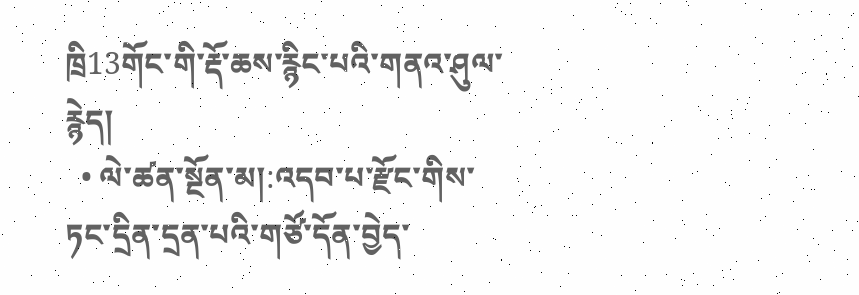ཁྲི13གོང་གི་རྡོ་ཆས་རྙིང་པའི་གནའ་ཤུལ་རྙེད།
  • ལེ་ཚན་སྔོན་མ།:འདབ་པ་རྫོང་གིས་ཏང་དྲིན་དྲན་པའི་གཙོ་དོན་བྱེད་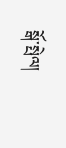སྒོ་སྤེལ།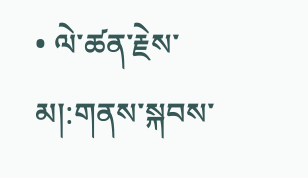• ལེ་ཚན་རྗེས་མ།:གནས་སྐབས་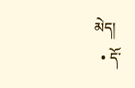མེད།
  • དོ་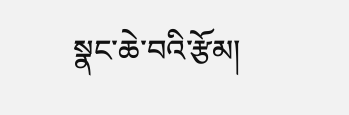སྣང་ཆེ་བའི་རྩོམ།